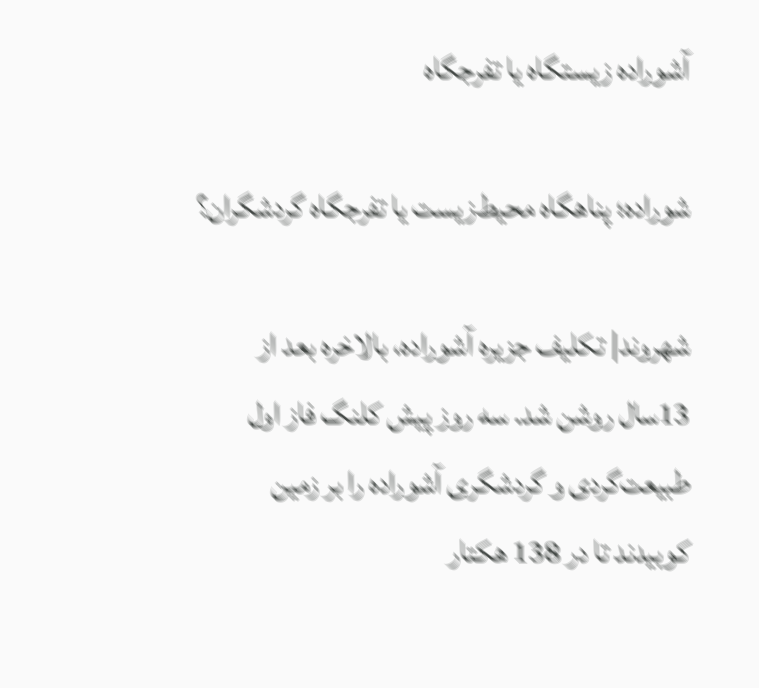آشوراده زیستگاه یا تفرجگاه

شوراده؛ پناهگاه محیط‌زیست یا تفرجگاه گردشگران؟

شهروند| تکلیف جزیره آشوراده، بالاخره بعد از 13سال روشن شد. سه روز پیش کلنگ فاز اول طبیعت‌گردی و گردشگری آشوراده را بر زمین کوبیدند تا در 138 هکتار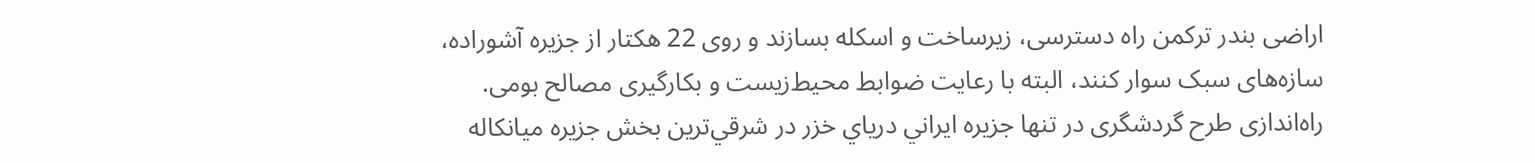اراضی بندر ترکمن راه دسترسی، زیرساخت و اسکله بسازند و روی 22 هکتار از جزیره آشوراده، سازه‌های سبک سوار کنند، البته با رعایت ضوابط محیط‌زیست و بکارگیری مصالح بومی. راه‌اندازی طرح گردشگری در تنها جزيره ايراني درياي خزر در شرقي‌ترين بخش جزيره ميانكاله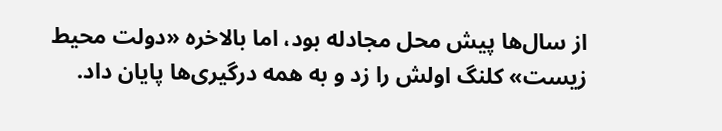از سال‌ها پیش محل مجادله بود، اما بالاخره «دولت محیط زیست» کلنگ اولش را زد و به همه درگیری‌ها پایان داد.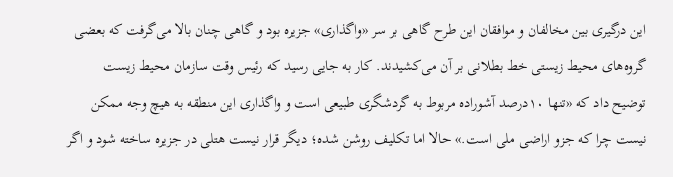این درگیری بین مخالفان و موافقان این طرح گاهی بر سر «واگذاری» جزیره بود و گاهی چنان بالا می‌گرفت که بعضی گروه‌های محیط زیستی خط بطلانی بر آن می‌کشیدند. کار به جایی رسید که رئیس وقت سازمان محیط ‌زیست توضیح داد که «تنها ۱۰‌درصد آشوراده مربوط به گردشگری طبیعی است و واگذاری این منطقه به هیچ وجه ممکن نیست چرا که جزو اراضی ملی است.» حالا اما تکلیف روشن شده؛ دیگر قرار نیست هتلی در جزیره ساخته شود و اگر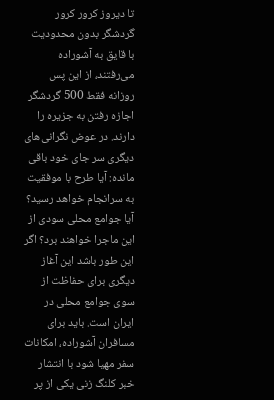تا دیروز کرور کرور گردشگر بدون محدودیت با قایق به آشوراده می‌رفتند، از این پس روزانه فقط 500 گردشگر اجازه رفتن به جزیره را دارند. در عوض نگرانی‌های دیگری سر جای خود باقی مانده: آیا طرح با موفقیت به سرانجام خواهد رسید؟ آیا جوامع محلی سودی از این ماجرا خواهند برد؟ اگر این طور باشد این آغاز دیگری برای حفاظت از سوی جوامع محلی در ایران است. باید برای مسافران آشوراده، امکانات سفر مهیا شود با انتشار خبر کلنگ زنی یکی از پر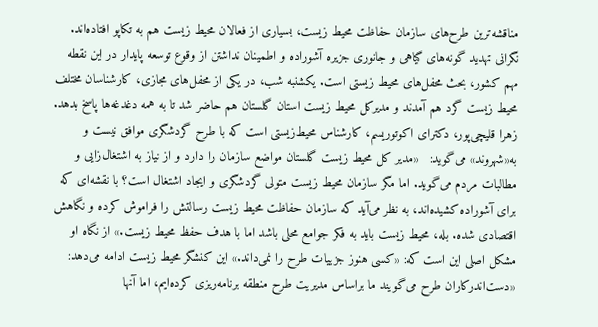مناقشه‌ترین طرح‌های سازمان حفاظت محیط زیست، بسیاری از فعالان محیط‌ زیست هم به تکاپو افتاده‌اند. نگرانی تهدید گونه‌های گیاهی و جانوری جزیره آشوراده و اطمینان نداشتن از وقوع توسعه پایدار در این نقطه مهم کشور، بحث محفل‌های محیط زیستی است. یکشنبه شب، در یکی از محفل‌های مجازی، کارشناسان مختلف محیط ‌زیست گرد هم آمدند و مدیرکل محیط ‌زیست استان گلستان هم حاضر شد تا به همه دغدغه‌ها پاسخ بدهد.
زهرا قلیچی‌پور، دکترای اکوتوریسم، کارشناس محیط‌زیستی است که با طرح گردشگری موافق نیست و به«شهروند» می‌گوید:   «مدیر کل محیط ‌زیست گلستان مواضع سازمان را دارد و از نیاز به اشتغال‌زایی و مطالبات مردم می‌گوید. اما مگر سازمان محیط ‌زیست متولی گردشگری و ایجاد اشتغال است؟ با نقشه‌ای که برای آشوراده کشیده‌اند، به نظر می‌آید که سازمان حفاظت محیط ‌زیست رسالتش را فراموش کرده و نگاهش اقتصادی شده. بله، محیط ‌زیست باید به فکر جوامع محلی باشد اما با هدف حفظ محیط زیست.» از نگاه او مشکل اصلی این است که: «کسی هنوز جزییات طرح را نمی‌داند.» این کنشگر محیط ‌زیست ادامه می‌دهد: «دست‌اندرکاران طرح می‌گویند ما براساس مدیریت طرح منطقه برنامه‌ریزی کرده‌ایم، اما آنها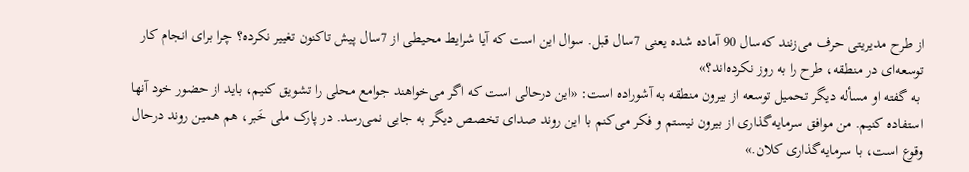از طرح مدیریتی حرف می‌زنند که‌سال 90 آماده شده یعنی 7سال قبل. سوال این است که آیا شرایط محیطی از 7سال پیش تاکنون تغییر نکرده؟ چرا برای انجام کار توسعه‌ای در منطقه، طرح را به روز نکرده‌اند؟»
 به گفته او مسأله دیگر تحمیل توسعه از بیرون منطقه به آشوراده است: «این درحالی است که اگر می‌خواهند جوامع محلی را تشویق کنیم، باید از حضور خود آنها استفاده کنیم. من موافق سرمایه‌گذاری از بیرون نیستم و فکر می‌کنم با این روند صدای تخصص دیگر به جایی نمی‌رسد. در پارک ملی خَبر، هم همین روند درحال وقوع است، با سرمایه‌گذاری کلان.»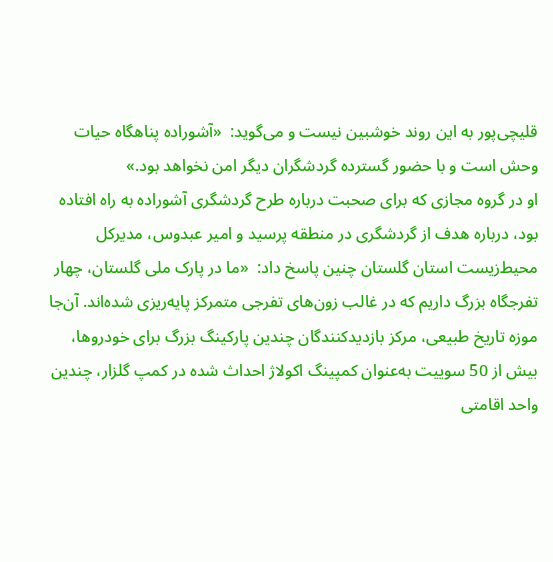قلیچی‌پور به این روند خوشبین نیست و می‌گوید:  «آشوراده پناهگاه حیات وحش است و با حضور گسترده گردشگران دیگر امن نخواهد بود.»
او در گروه مجازی که برای صحبت درباره طرح گردشگری آشوراده به راه افتاده بود، درباره هدف از گردشگری در منطقه پرسید و امیر عبدوس، مدیرکل محیط‌زیست استان گلستان چنین پاسخ داد:  «ما در پارک ملی گلستان، چهار تفرجگاه بزرگ داریم که در غالب زون‌های تفرجی متمرکز پایه‌ریزی شده‌اند. آن‌جا موزه تاریخ طبیعی، مرکز بازدیدکنندگان چندین پارکینگ بزرگ برای خودروها، بیش از 50 سوییت به‌عنوان کمپینگ اکولاژ احداث شده در کمپ گلزار، چندین واحد اقامتی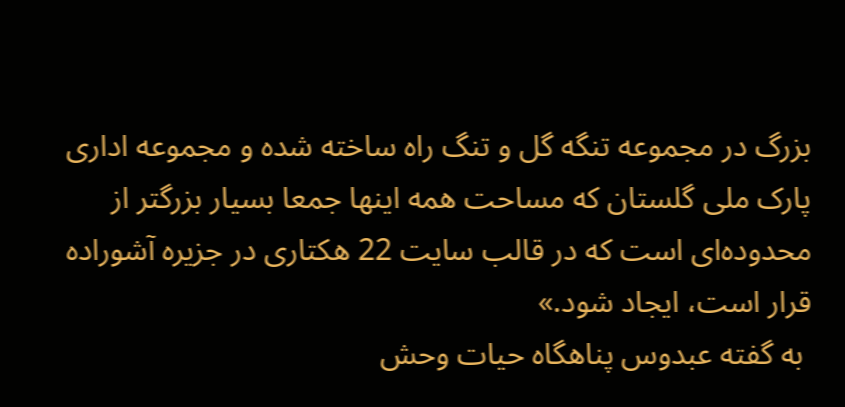بزرگ در مجموعه تنگه گل و تنگ راه ساخته شده و مجموعه اداری پارک ملی گلستان که مساحت همه اینها جمعا بسیار بزرگتر از محدوده‌ای است که در قالب سایت 22 هکتاری در جزیره آشوراده قرار است، ایجاد شود.»
 به گفته عبدوس پناهگاه حیات وحش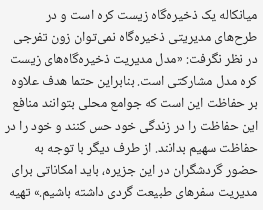میانکاله یک ذخیره‌گاه زیست کره است و در طرح‌های مدیریتی ذخیره‌گاه نمی‌توان زون تفرجی در نظر نگرفت: «مدل مدیریت ذخیره‌گاه‌های زیست کره مدل مشارکتی است. بنابراین حتما هدف علاوه بر حفاظت این است که جوامع محلی بتوانند منافع این حفاظت را در زندگی خود حس کنند و خود را در حفاظت سهیم بدانند. از طرف دیگر با توجه به حضور گردشگران در این جزیره، باید امکاناتی برای مدیریت سفرهای طبیعت گردی داشته باشیم.» تهیه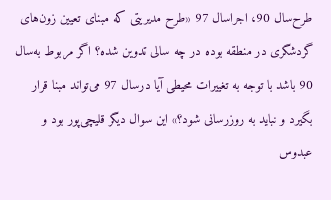طرح‌سال 90، اجرا‌سال 97 «طرح مدیریتی که مبنای تعیین زون‌های گردشگری در منطقه بوده در چه سالی تدوین شده؟ اگر مربوط به‌سال 90 باشد با توجه به تغییرات محیطی آیا در‌سال 97 می‌تواند مبنا قرار بگیرد و نباید به روزرسانی شود؟» این سوال دیگر قلیچی‌پور بود و عبدوس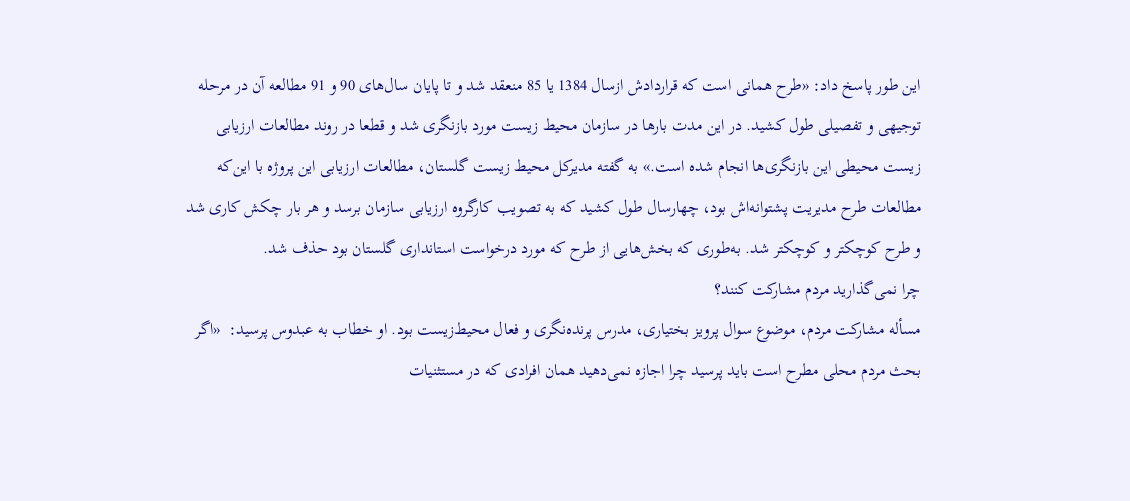این طور پاسخ داد: «طرح همانی است که قراردادش از‌سال 1384 یا 85 منعقد شد و تا پایان سال‌های 90 و 91 مطالعه آن در مرحله توجیهی و تفصیلی طول کشید. در این مدت بارها در سازمان محیط ‌زیست مورد بازنگری شد و قطعا در روند مطالعات ارزیابی زیست محیطی این بازنگری‌ها انجام شده است.» به گفته مدیرکل محیط‌ زیست گلستان، مطالعات ارزیابی این پروژه با این‌که مطالعات طرح مدیریت پشتوانه‌اش بود، چهار‌سال طول کشید که به تصویب کارگروه ارزیابی سازمان برسد و هر بار چکش کاری شد و طرح کوچکتر و کوچکتر شد. به‌طوری که بخش‌هایی از طرح که مورد درخواست استانداری گلستان بود حذف شد.
چرا نمی‌گذارید مردم مشارکت کنند؟
مسأله مشارکت مردم، موضوع سوال پرویز بختیاری، مدرس پرنده‌نگری و فعال محیط‌زیست بود. او خطاب به عبدوس پرسید:  «اگر بحث مردم محلی مطرح است باید پرسید چرا اجازه نمی‌دهید همان افرادی که در مستثنیات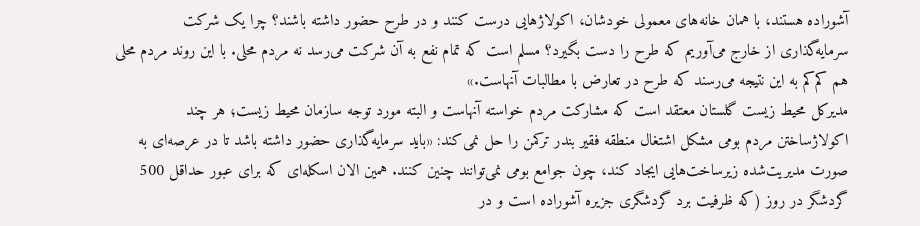آشوراده هستند، با همان خانه‌های معمولی خودشان، اکولاژهایی درست کنند و در طرح حضور داشته باشند؟ چرا یک شرکت سرمایه‌گذاری از خارج می‌آوریم که طرح را دست بگیرد؟ مسلم است که تمام نفع به آن شرکت می‌رسد نه مردم محلی. با این روند مردم محلی هم کم‌کم به این نتیجه می‌رسند که طرح در تعارض با مطالبات آنهاست.»
مدیرکل محیط ‌زیست گلستان معتقد است که مشارکت مردم خواسته آنهاست و البته مورد توجه سازمان محیط زیست؛ هر چند اکولاژساختن مردم بومی مشکل اشتغال منطقه فقیر بندر ترکمن را حل نمی‌کند: «باید سرمایه‌گذاری حضور داشته باشد تا در عرصه‌ای به صورت مدیریت‌شده زیرساخت‌هایی ایجاد کند، چون جوامع بومی نمی‌توانند چنین کنند. همین الان اسکله‌ای که برای عبور حداقل 500 گردشگر در روز (که ظرفیت برد گردشگری جزیره آشوراده است و در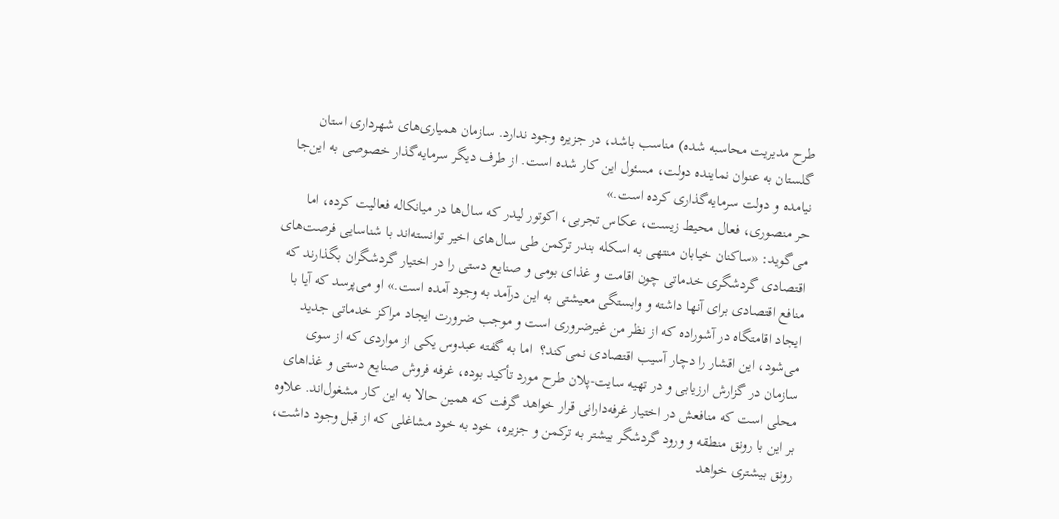طرح مدیریت محاسبه شده) مناسب باشد، در جزیره وجود ندارد. سازمان همیاری‌های شهرداری استان گلستان به‌ عنوان نماینده دولت، مسئول این کار شده است. از طرف دیگر سرمایه‌گذار خصوصی به این‌جا نیامده و دولت سرمایه‌گذاری کرده است.»
حر منصوری، فعال محیط زیست، عکاس تجربی، اکوتور لیدر که سال‌ها در میانکاله فعالیت کرده، اما می‌گوید: «ساکنان خیابان منتهی به اسکله بندر ترکمن طی سال‌های اخیر توانسته‌اند با شناسایی فرصت‌های اقتصادی گردشگری خدماتی چون اقامت و غذای بومی و صنایع دستی را در اختیار گردشگران بگذارند که منافع اقتصادی برای آنها داشته و وابستگی معیشتی به این درآمد به وجود آمده است.» او می‌پرسد که آیا با ایجاد اقامتگاه در آشوراده که از نظر من غیرضروری است و موجب ضرورت ایجاد مراکز خدماتی جدید می‌شود، این اقشار را دچار آسیب اقتصادی نمی‌کند؟  اما به گفته عبدوس یکی از مواردی که از سوی سازمان در گزارش ارزیابی و در تهیه سایت-پلان طرح مورد تأکید بوده، غرفه فروش صنایع دستی و غذاهای محلی است که منافعش در اختیار غرفه‌دارانی قرار خواهد گرفت که همین حالا به این کار مشغول‌اند. علاوه بر این با رونق منطقه و ورود گردشگر بیشتر به ترکمن و جزیره، خود به خود مشاغلی که از قبل وجود داشت، رونق بیشتری خواهد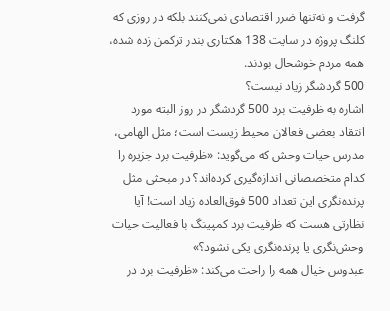گرفت و نه‌تنها ضرر اقتصادی نمی‌کنند بلکه در روزی که کلنگ پروژه در سایت 138 هکتاری بندر ترکمن زده شده، همه مردم خوشحال بودند.
500 گردشگر زیاد نیست؟
اشاره به ظرفیت برد 500 گردشگر در روز البته مورد انتقاد بعضی فعالان محیط‌ زیست است؛ مثل الهامی، مدرس حیات وحش که می‌گوید: «ظرفیت برد جزیره را کدام متخصصانی اندازه‌گیری کرده‌اند؟ در مبحثی مثل پرنده‌نگری این تعداد 500 فوق‌العاده زیاد است! آیا نظارتی هست که ظرفیت برد کمپینگ با فعالیت حیات وحش‌نگری یا پرنده‌نگری یکی نشود؟»
عبدوس خیال همه را راحت می‌کند: «ظرفيت برد در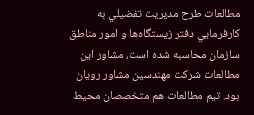مطالعات طرح مديريت تفضيلي به كارفرمايي دفتر زيستگاه‌ها و امور مناطق سازمان محاسبه شده است، مشاور اين مطالعات شركت مهندسين مشاور رويان بود. تيم مطالعات هم متخصصان محيط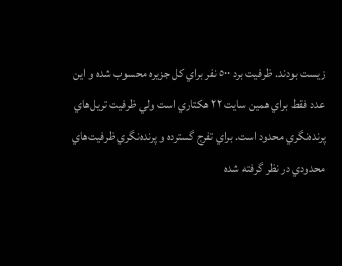زيست بودند. ظرفيت برد ٥٠٠ نفر براي كل جزيره محسوب شده و اين عدد فقط براي همين سايت ٢٢ هكتاري است ولي ظرفيت تريل‌هاي پرنده‌نگري محدود است. براي تفرج گسترده و پرنده‌نگري ظرفيت‌هاي محدودي در نظر گرفته شده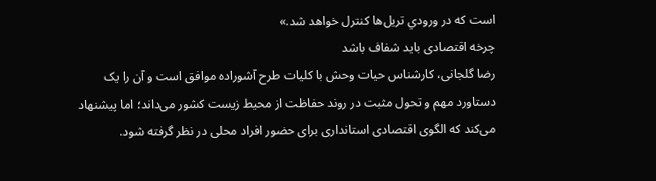است كه در ورودي تريل‌ها كنترل خواهد شد.»
چرخه اقتصادی باید شفاف باشد
رضا گلجانی، کارشناس حیات وحش با کلیات طرح آشوراده موافق است و آن را یک دستاورد مهم و تحول مثبت در روند حفاظت از محیط ‌زیست کشور می‌داند؛ اما پیشنهاد می‌کند که الگوی اقتصادی استانداری برای حضور افراد محلی در نظر گرفته شود.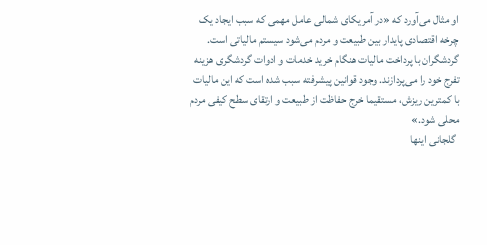او مثال می‌آورد که «در آمریکای شمالی عامل مهمی که سبب ایجاد یک چرخه اقتصادی پایدار بین طبیعت و مردم می‌شود سیستم مالیاتی است. گردشگران با پرداخت مالیات هنگام خرید خدمات و ادوات گردشگری هزینه تفرج خود را می‌پردازند. وجود قوانین پیشرفته سبب شده است که این‌ مالیات با کمترین ریزش، مستقیما خرج حفاظت از طبیعت و ارتقای سطح کیفی مردم محلی شود.»
 گلجانی اینها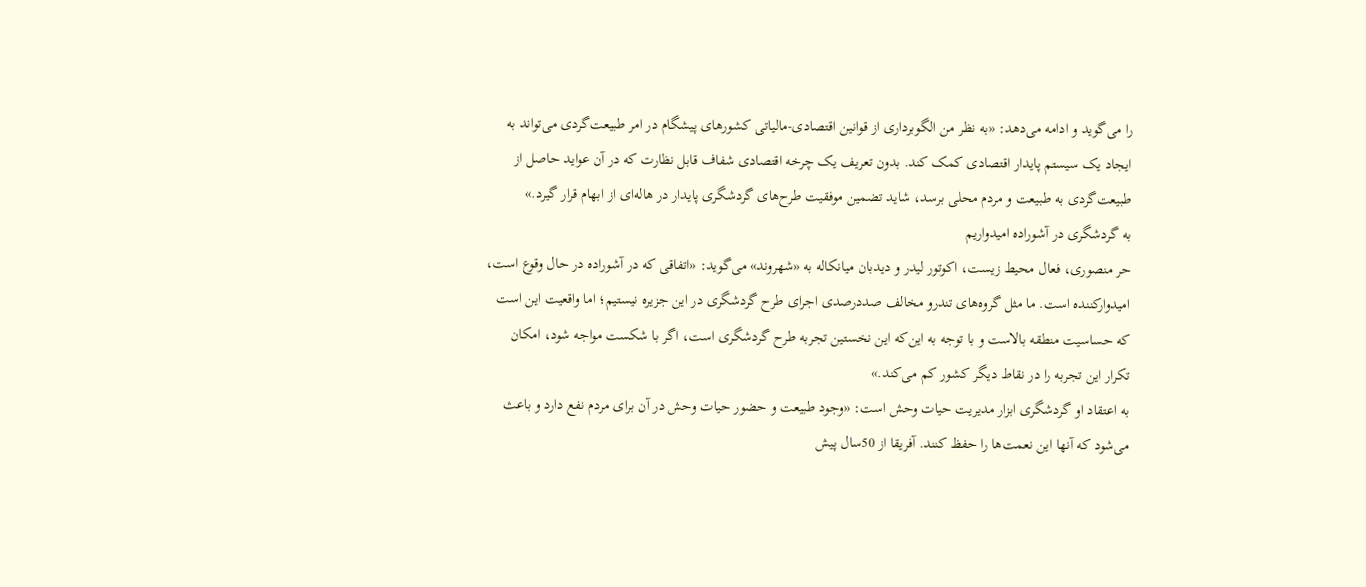را می‌گوید و ادامه می‌دهد: «به نظر من الگوبرداری از قوانین اقتصادی-مالیاتی کشورهای پیشگام در امر طبیعت‌گردی می‌تواند به ایجاد یک سیستم پایدار اقتصادی کمک کند. بدون تعریف یک چرخه اقتصادی شفاف قابل نظارت که در آن عواید حاصل از طبیعت‌گردی به طبیعت و مردم محلی برسد، شاید تضمین موفقیت طرح‌های گردشگری پایدار در ‌هاله‌ای از ابهام قرار گیرد.»
به گردشگری در آشوراده امیدواریم
حر منصوری، فعال محیط زیست، اکوتور لیدر و دیدبان میانکاله به «شهروند» می‌گوید: «اتفاقی که در آشوراده در حال وقوع است، امیدوار‌کننده است. ما مثل گروه‌های تندرو مخالف صددرصدی اجرای طرح گردشگری در این جزیره نیستیم؛ اما واقعیت این است که حساسیت منطقه بالاست و با توجه به این‌که این نخستین تجربه طرح گردشگری است، اگر با شکست مواجه شود، امکان تکرار این تجربه را در نقاط دیگر کشور کم می‌کند.»
به اعتقاد او گردشگری ابزار مدیریت حیات وحش است: «وجود طبیعت و حضور حیات وحش در آن برای مردم نفع دارد و باعث می‌شود که آنها این نعمت‌ها را حفظ کنند. آفریقا از 50سال پیش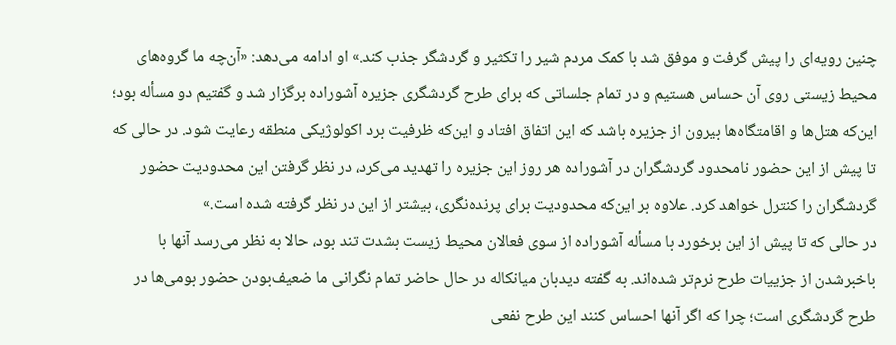چنین رویه‌ای را پیش گرفت و موفق شد با کمک مردم شیر را تکثیر و گردشگر جذب کند.» او ادامه می‌دهد: «آن‌چه ما گروه‌های محیط زیستی روی آن حساس هستیم و در تمام جلساتی که برای طرح گردشگری جزیره آشوراده برگزار شد و گفتیم دو مسأله بود؛ این‌که هتل‌ها و اقامتگاه‌ها بیرون از جزیره باشد که این اتفاق افتاد و این‌که ظرفیت برد اکولوژیکی منطقه رعایت شود. در حالی‌ که تا پیش از این حضور نامحدود گردشگران در آشوراده هر روز این جزیره را تهدید می‌کرد، در نظر گرفتن این محدودیت حضور گردشگران را کنترل خواهد کرد. علاوه بر این‌که محدودیت برای پرنده‌نگری، بیشتر از این در نظر گرفته شده است.»
در حالی که تا پیش از این برخورد با مسأله آشوراده از سوی فعالان محیط‌ زیست بشدت تند بود، حالا به نظر می‌رسد آنها با باخبرشدن از جزییات طرح نرم‌تر شده‌اند. به گفته دیدبان میانکاله در حال حاضر تمام نگرانی ما ضعیف‌بودن حضور بومی‌ها در طرح گردشگری است؛ چرا که اگر آنها احساس کنند این طرح نفعی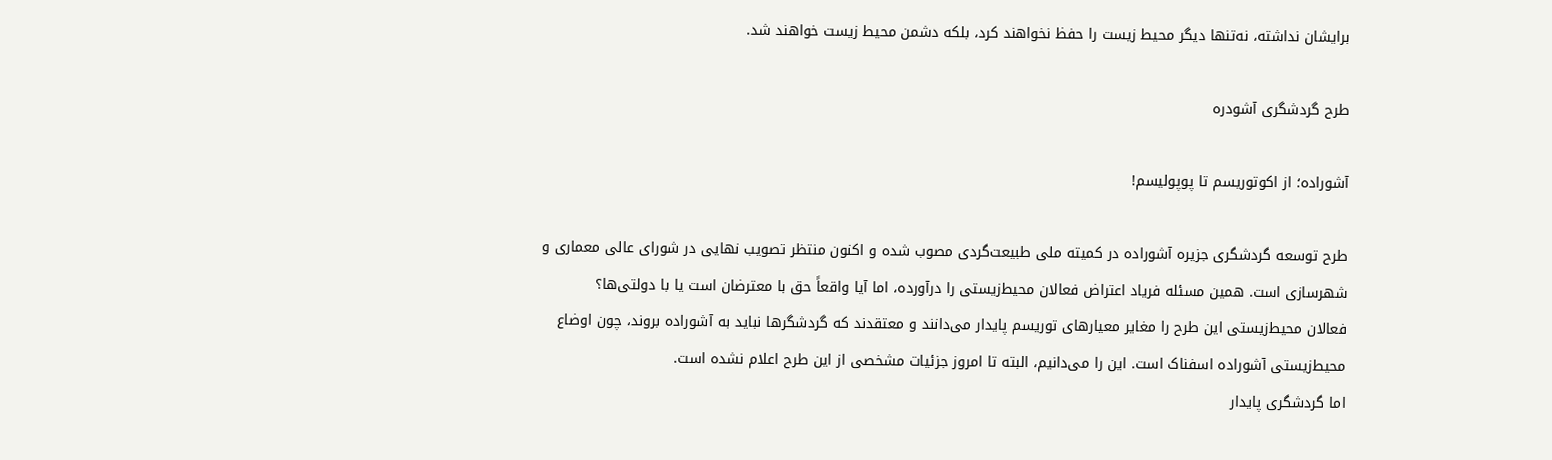برایشان نداشته، نه‌تنها دیگر محیط‌ زیست را حفظ نخواهند کرد، بلکه دشمن محیط‌ زیست خواهند شد.

طرح گردشگری آشودره

آشوراده؛ از اکوتوریسم تا پوپولیسم!

طرح توسعه گردشگری جزیره آشوراده در کمیته ملی طبیعت‌گردی مصوب شده و اکنون منتظر تصویب نهایی در شورای عالی معماری و شهرسازی است. همین مسئله فریاد اعتراض فعالان محیط‌زیستی را درآورده، اما آیا واقعاً حق با معترضان است یا با دولتی‌ها؟
فعالان محیط‌زیستی این طرح را مغایر معیار‌های توریسم پایدار می‌دانند و معتقدند که گردشگر‌ها نباید به آشوراده بروند، چون اوضاع محیط‌زیستی آشوراده اسفناک است. این را می‌دانیم، البته تا امروز جزئیات مشخصی از این طرح اعلام نشده است.
اما گردشگری پایدار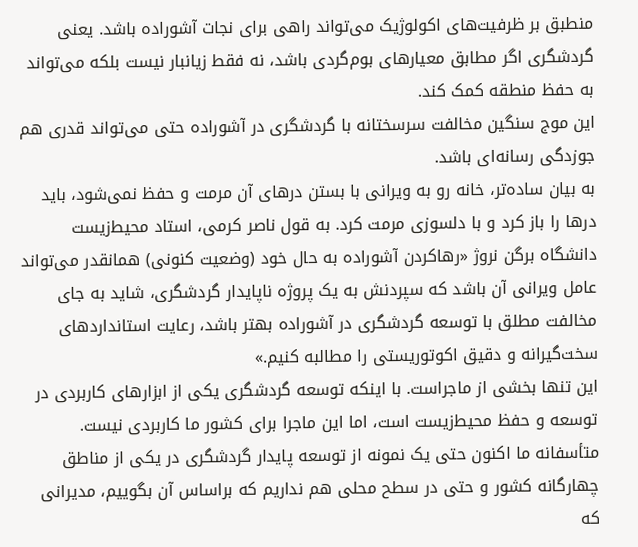منطبق بر ظرفیت‌های اکولوژیک می‌تواند راهی برای نجات آشوراده باشد. یعنی گردشگری اگر مطابق معیار‌های بوم‌گردی باشد، نه فقط زیانبار نیست بلکه می‌تواند به حفظ منطقه کمک کند.
این موج سنگین مخالفت سرسختانه با گردشگری در آشوراده حتی می‌تواند قدری هم جوزدگی رسانه‌ای باشد.
به بیان ساده‌تر، خانه رو به ویرانی با بستن در‌های آن مرمت و حفظ نمی‌شود، باید در‌ها را باز کرد و با دلسوزی مرمت کرد. به قول ناصر کرمی، استاد محیط‌زیست دانشگاه برگن نروژ «رهاکردن آشوراده به حال خود (وضعیت کنونی) همانقدر می‌تواند عامل ویرانی آن باشد که سپردنش به یک پروژه ناپایدار گردشگری، شاید به جای مخالفت مطلق با توسعه گردشگری در آشوراده بهتر باشد، رعایت استاندارد‌های سخت‌گیرانه و دقیق اکوتوریستی را مطالبه کنیم.»
این تنها بخشی از ماجراست. با اینکه توسعه گردشگری یکی از ابزار‌های کاربردی در توسعه و حفظ محیط‌زیست است، اما این ماجرا برای کشور ما کاربردی نیست.
متأسفانه ما اکنون حتی یک نمونه از توسعه پایدار گردشگری در یکی از مناطق چهارگانه کشور و حتی در سطح محلی هم نداریم که براساس آن بگوییم، مدیرانی که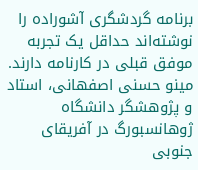برنامه گردشگری آشوراده را نوشته‌اند حداقل یک تجربه موفق قبلی در کارنامه دارند. مینو حسنی اصفهانی، استاد و پژوهشگر دانشگاه ژوهانسبورگ در آفریقای جنوبی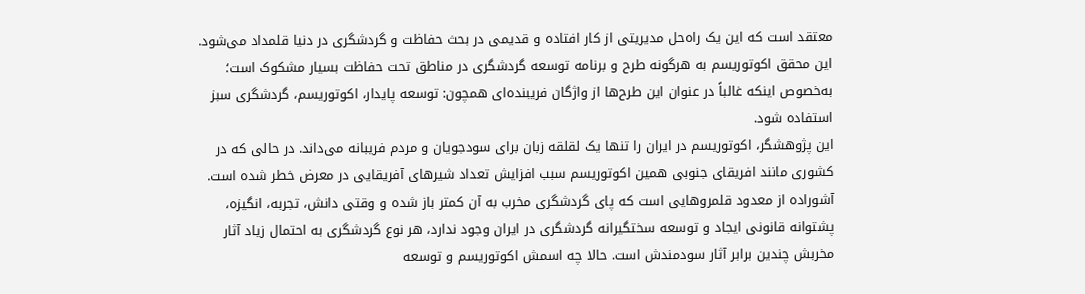معتقد است که این یک راه‌حل مدیریتی از کار افتاده و قدیمی در بحث حفاظت و گردشگری در دنیا قلمداد می‌شود. این محقق اکوتوریسم به هرگونه طرح و برنامه توسعه گردشگری در مناطق تحت حفاظت بسیار مشکوک است؛ به‌خصوص اینکه غالباً در عنوان این طرح‌ها از واژگان فریبنده‌ای همچون: توسعه پایدار، اکوتوریسم، گردشگری سبز استفاده شود.
این پژوهشگر، اکوتوریسم در ایران را تنها یک لقلقه زبان برای سودجویان و مردم فریبانه می‌داند. در حالی که در کشوری مانند افریقای جنوبی همین اکوتوریسم سبب افزایش تعداد شیر‌های آفریقایی در معرض خطر شده است.
آشوراده از معدود قلمرو‌هایی است که پای گردشگری مخرب به آن کمتر باز شده و وقتی دانش، تجربه، انگیزه، پشتوانه قانونی ایجاد و توسعه سختگیرانه گردشگری در ایران وجود ندارد، هر نوع گردشگری به احتمال زیاد آثار مخربش چندین برابر آثار سودمندش است. حالا چه اسمش اکوتوریسم و توسعه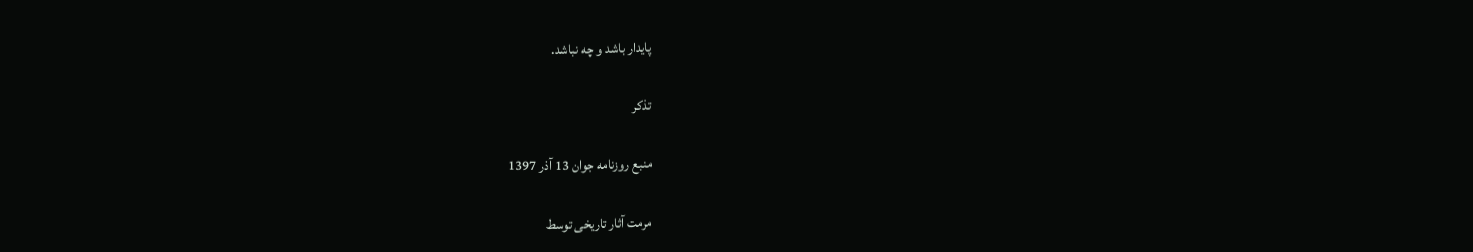پایدار باشد و چه نباشد.

تذکر

منبع روزنامه جوان 13 آذر 1397

مرمت آثار تاریخی توسط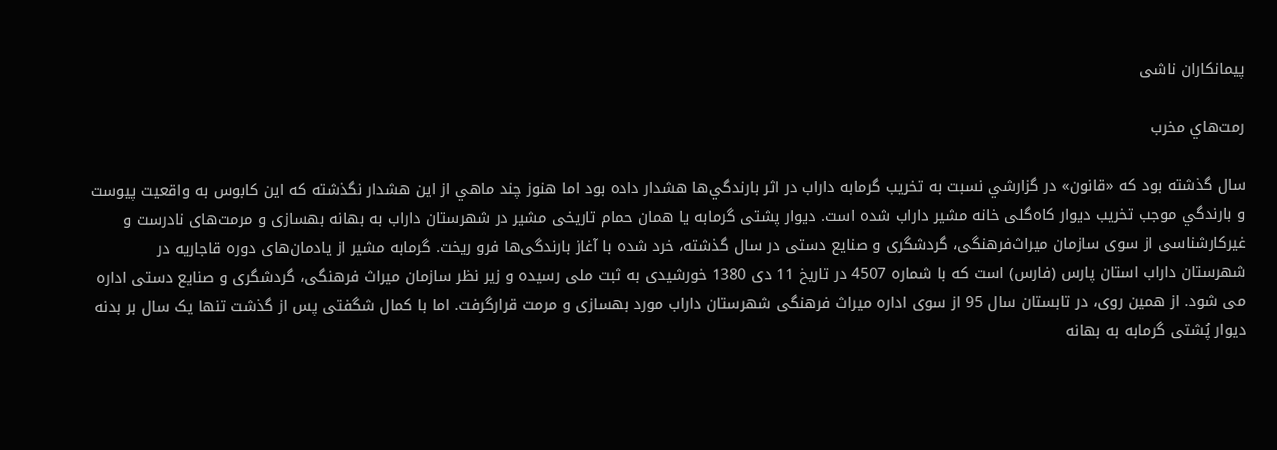پیمانکاران ناشی

رمت‌هاي مخرب

سال گذشته بود كه «قانون» در گزارشي نسبت به تخريب گرمابه داراب در اثر بارندگي‌ها هشدار داده بود اما هنوز چند ماهي از اين هشدار نگذشته كه اين كابوس به واقعيت پيوست و بارندگي موجب تخريب دیوار کاه‌گلی خانه مشیر داراب شده است. دیوار پشتی گرمابه یا همان حمام تاریخی مشیر در شهرستان داراب به بهانه بهسازی و مرمت‌های نادرست و غیرکارشناسی از سوی سازمان میراث‌فرهنگی، گردشگری و صنایع دستی در سال گذشته، خرد شده با آغاز بارندگی‌ها فرو ريخت. گرمابه مشیر از یادمان‌های دوره قاجاریه در شهرستان داراب استان پارس (فارس) است که با شماره 4507 در تاریخ 11 دی 1380 خورشیدی به ثبت ملی رسیده و زیر نظر سازمان میراث فرهنگی، گردشگری و صنایع دستی اداره می شود. از همین روی، در تابستان سال 95 از سوی اداره میراث فرهنگی شهرستان داراب مورد بهسازی و مرمت قرارگرفت. اما با کمال شگفتی پس از گذشت تنها یک سال بر بدنه دیوار پُشتی گرمابه به بهانه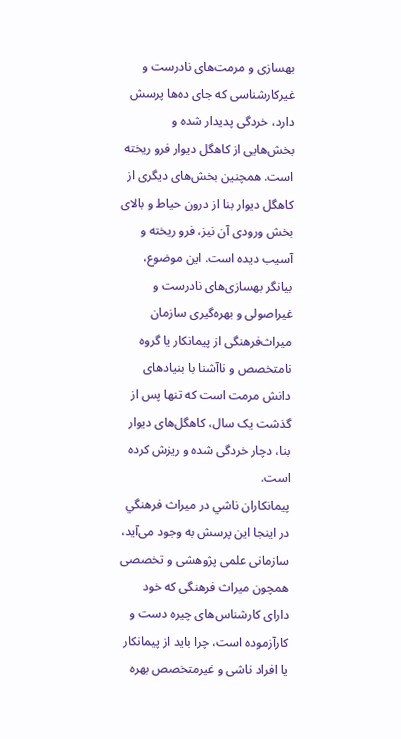بهسازی و مرمت‌های نادرست و غیرکارشناسی که جای ده‌ها پرسش دارد، خردگی پدیدار شده و بخش‌هایی از کاهگل دیوار فرو ریخته است. همچنین بخش‌های دیگری از کاهگل دیوار بنا از درون حیاط و بالای بخش ورودی آن نیز، فرو ریخته و آسیب دیده است. این موضوع، بیانگر بهسازی‌های نادرست و غیراصولی و بهره‌گیری سازمان میراث‌فرهنگی از پیمانکار یا گروه نامتخصص و ناآشنا با بنیادهای دانش مرمت است که تنها پس از گذشت یک سال، کاهگل‌های دیوار بنا، دچار خردگی شده و ریزش کرده است.
پيمانكاران ناشي در ميراث فرهنگي
در اینجا این پرسش به وجود می‌آید، سازمانی علمی پژوهشی و تخصصی همچون میراث فرهنگی که خود دارای کارشناس‌های چیره دست و کارآزموده است، چرا باید از پیمانکار یا افراد ناشی و غیرمتخصص بهره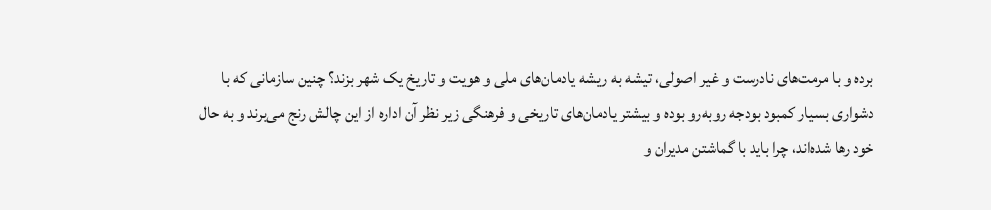برده و با مرمت‌های نادرست و غیر اصولی، تیشه به ریشه یادمان‌های ملی و هویت و تاریخ یک شهر بزند؟ چنین سازمانی که با دشواری بسیار کمبود بودجه روبه‌رو بوده و بیشتر یادمان‌های تاریخی و فرهنگی زیر نظر آن اداره از این چالش رنج می‌برند و به حال خود رها شده‌اند، چرا باید با گماشتن مدیران و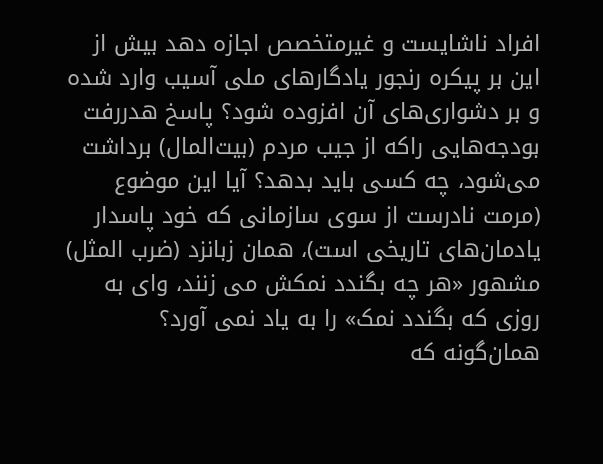افراد ناشایست و غیرمتخصص اجازه دهد بیش از این بر پیکره رنجور یادگارهای ملی آسیب وارد شده و بر دشواری‌های آن افزوده شود؟ پاسخ هدررفت بودجه‌هایی راکه از جیب مردم (بیت‌المال) برداشت می‌شود، چه کسی باید بدهد؟ آیا این موضوع (مرمت نادرست از سوی سازمانی که خود پاسدار یادمان‌های تاریخی است)، همان زبانزد (ضرب المثل) مشهور «هر چه بگندد نمکش می زنند، وای به روزی که بگندد نمک» را به یاد نمی آورد؟
همان‌گونه که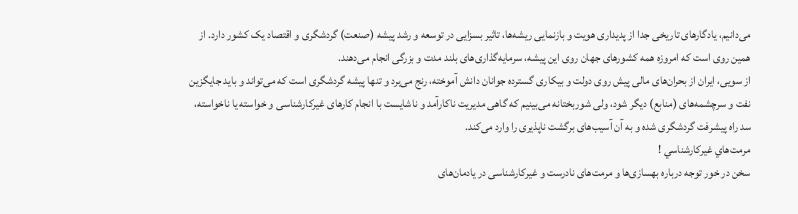می‌دانیم، یادگارهای تاریخی جدا از پدیداری هویت و بازنمایی ریشه‌ها، تاثیر بسزایی در توسعه و رشد پیشه (صنعت) گردشگری و اقتصاد یک کشور دارد. از همین روی است که امروزه همه کشورهای جهان روی این پیشه، سرمایه‌گذاری‌های بلند مدت و بزرگی انجام می‌دهند.
از سویی، ایران از بحران‌های مالی پیش روی دولت و بیکاری گسترده جوانان دانش آموخته، رنج می‌برد و تنها پیشه گردشگری است که می‌تواند و باید جایگزین نفت و سرچشمه‌های (منابع) دیگر شود، ولی شوربختانه می‌بینیم که گاهی مدیریت ناکارآمد و ناشایست با انجام کارهای غیرکارشناسی و خواسته یا ناخواسته، سد راه پیشرفت گردشگری شده و به آن آسیب‌های برگشت ناپذیری را وارد می‌کند.
مرمت‌هاي غيركارشناسي !
سخن در خور توجه درباره بهسازی‌ها و مرمت‌های نادرست و غیرکارشناسی در یادمان‌های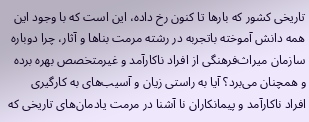تاریخی کشور که بارها تا کنون رخ داده، این است که با وجود این همه دانش آموخته باتجربه در رشته مرمت بناها و آثار، چرا دوباره سازمان میراث‌فرهنگی از افراد ناکارآمد و غیرمتخصص بهره برده و همچنان می‌برد؟ آیا به راستی زیان و آسیب‌های به کارگیری افراد ناکارآمد و پیمانکاران نا آشنا در مرمت یادمان‌های تاریخی که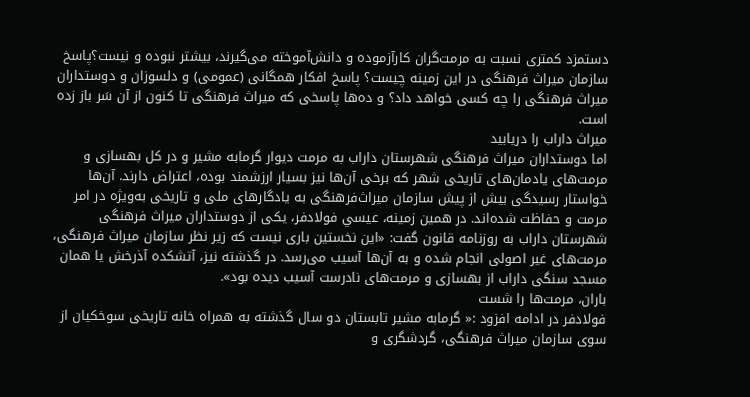دستمزد کمتری نسبت به مرمت‌گران کارآزموده و دانش‌آموخته می‌گیرند، بیشتر نبوده و نیست؟پاسخ سازمان میراث فرهنگی در این زمینه چیست؟ پاسخ افکار همگانی (عمومی) و دلسوزان و دوستداران میراث فرهنگی را چه کسی خواهد داد؟ و ده‌ها پاسخی که میراث فرهنگی تا کنون از آن سَر باز زده است.
ميراث داراب را دريابيد
اما دوستداران میراث فرهنگی شهرستان داراب به مرمت دیوار گرمابه مشیر و در کل بهسازی و مرمت‌های یادمان‌های تاریخی شهر که برخی آن‌ها نیز بسیار ارزشمند بوده، اعتراض دارند. آن‌ها خواستار رسیدگی بیش از پیش سازمان میراث‌فرهنگی به یادگارهای ملی و تاریخی به‌ویژه در امر مرمت و حفاظت شده‌اند. در همین زمینه، عیسي فولادفر، یکی از دوستداران میراث فرهنگی شهرستان داراب به روزنامه قانون گفت: «این نخستین باری نیست که زیر نظر سازمان میراث فرهنگی، مرمت‌های غیر اصولی انجام شده و به آن‌ها آسیب می‌رسد. در گذشته نیز، آتشکده آذرخش یا همان مسجد سنگی داراب از بهسازی و مرمت‌های نادرست آسیب دیده بود».
باران، مرمت‌ها را شست
فولادفر در ادامه افزود :« گرمابه مشیر تابستان دو سال گذشته به همراه خانه تاریخی سوخکیان از سوی سازمان میراث فرهنگی، گردشگری و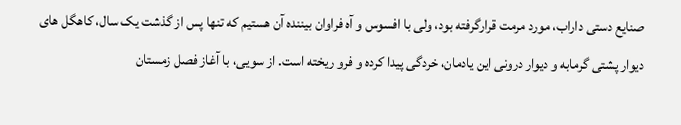صنایع دستی داراب، مورد مرمت قرارگرفته بود، ولی با افسوس و آه فراوان بیننده آن هستیم که تنها پس از گذشت یک سال، کاهگل های دیوار پشتی گرمابه و دیوار درونی این یادمان، خردگی پیدا کرده و فرو ریخته است. از سویی، با آغاز فصل زمستان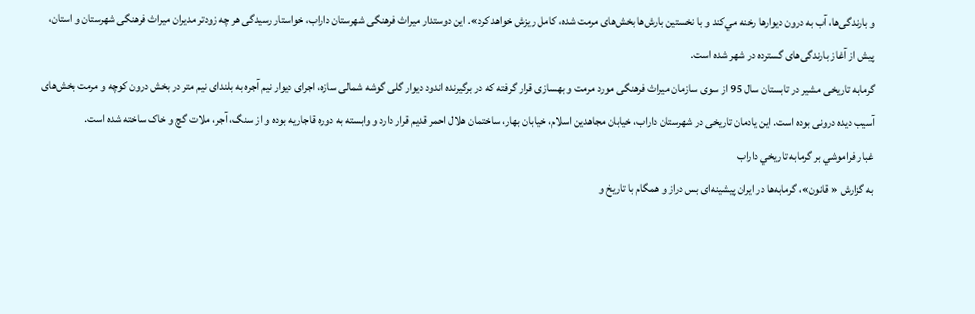و بارندگی‌ها، آب به درون دیوارها رخنه مي‌كند و با نخستین بارش‌ها بخش‌های مرمت شده، کامل ریزش خواهد کرد». این دوستدار میراث فرهنگی شهرستان داراب، خواستار رسیدگی هر چه زودتر مدیران میراث فرهنگی شهرستان و استان، پیش از آغاز بارندگی‌های گسترده در شهر شده است.
گرمابه تاریخی مشیر در تابستان سال 95 از سوی سازمان میراث فرهنگی مورد مرمت و بهسازی قرار گرفته که در برگیرنده اندود دیوار گلی گوشه شمالی سازه، اجرای دیوار نیم آجره به بلندای نیم متر در بخش درون کوچه و مرمت بخش‌های آسیب دیده درونی بوده است. این یادمان تاریخی در شهرستان داراب، خیابان مجاهدین اسلام، خیابان بهار، ساختمان هلال احمر قدیم قرار دارد و وابسته به دوره قاجاریه بوده و از سنگ، آجر، ملات گچ و خاک ساخته شده است.
غبار فراموشي بر گرمابه تاريخي داراب
به گزارش « قانون»، گرمابه‌ها در ایران پیشینه‌ای بس دراز و همگام با تاریخ و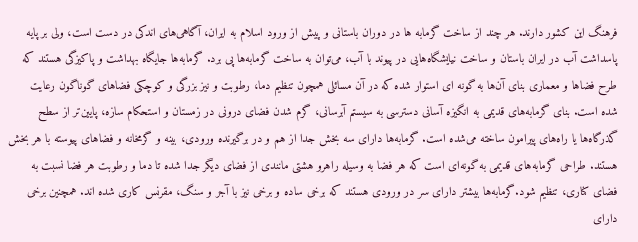فرهنگ این کشور دارند. هر چند از ساخت گرمابه ها در دوران باستانی و پیش از ورود اسلام به ایران، آگاهی‌های اندکی در دست است، ولی بر پایه پاسداشت آب در ایران باستان و ساخت نیایشگاه‌هايی در پیوند با آب، می‌توان به ساخت گرمابه‌ها پی برد. گرمابه‌ها جایگاه بهداشت و پاکیزگی هستند که طرح فضاها و معماری بنای آن‌ها به گونه ای استوار شده که در آن مسائلی همچون تنظیم دما، رطوبت و نیز بزرگی و کوچکی فضاهای گوناگون رعایت شده است. بنای گرمابه‌های قدیمی به انگیزه آسانی دسترسی به سیستم آبرسانی، گرم شدن فضای درونی در زمستان و استحکام سازه، پایین‌تر از سطح گذرگاه‌ها یا راه‌های پیرامون ساخته می‌شده است. گرمابه‌ها دارای سه بخش جدا از هم و در برگیرنده ورودی، بینه و گرمخانه و فضاهای پیوسته با هر بخش هستند. طراحی گرمابه‌های قدیمی به گونه‌ای است که هر فضا به وسیله راهرو هشتی مانندی از فضای دیگر جدا شده تا دما و رطوبت هر فضا نسبت به فضای کناری، تنظیم شود.گرمابه‌ها بیشتر دارای سر در ورودی هستند که برخی ساده و برخی نیز با آجر و سنگ، مقرنس کاری شده اند. همچنین برخی دارای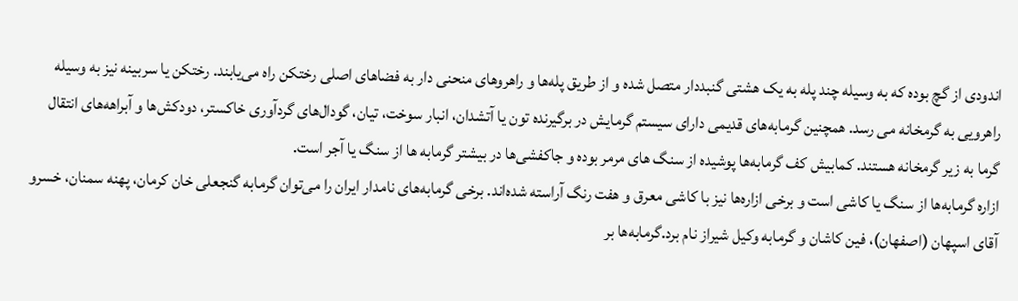اندودی از گچ بوده که به وسیله چند پله به یک هشتی گنبددار متصل شده و از طریق پله‌ها و راهروهای منحنی دار به فضاهای اصلی رختکن راه می‌یابند. رختکن یا سربینه نیز به وسیله راهرویی به گرمخانه می رسد. همچنین گرمابه‌های قدیمی دارای سیستم گرمایش در برگیرنده تون یا آتشدان، انبار سوخت، تیان، گودال‌های گردآوری خاکستر، دودکش‌ها و آبراهه‌های انتقال گرما به زیر گرمخانه هستند. کمابیش کف گرمابه‌ها پوشیده از سنگ های مرمر بوده و جاکفشی‌ها در بیشتر گرمابه ها از سنگ یا آجر است.
ازاره گرمابه‌ها از سنگ یا کاشی است و برخی ازاره‌ها نیز با کاشی معرق و هفت رنگ آراسته شده‌اند. برخی گرمابه‌های نامدار ایران را می‌توان گرمابه گنجعلی خان کرمان، پهنه سمنان، خسرو آقای اسپهان (اصفهان)، فین کاشان و گرمابه وکیل شیراز نام برد.گرمابه‌ها بر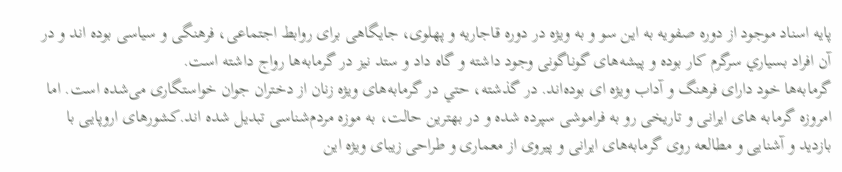پایه اسناد موجود از دوره صفویه به این سو و به ویژه در دوره قاجاریه و پهلوی، جایگاهی برای روابط اجتماعی، فرهنگی و سیاسی بوده اند و در آن افراد بسياري سرگرم کار بوده و پیشه‌های گوناگونی وجود داشته و گاه داد و ستد نیز در گرمابه‌ها رواج داشته است.
گرمابه‌ها خود دارای فرهنگ و آداب ویژه ای بوده‌اند. در گذشته، حتي در گرمابه‌های ویژه زنان از دختران جوان خواستگاری می‌شده است. اما امروزه گرمابه های ایرانی و تاریخی رو به فراموشی سپرده شده‌ و در بهترین حالت، به موزه مردم‌شناسی تبدیل شده اند.کشورهای اروپایی با بازدید و آشنایی و مطالعه روی گرمابه‌های ایرانی و پیروی از معماری و طراحی زیبای ویژه این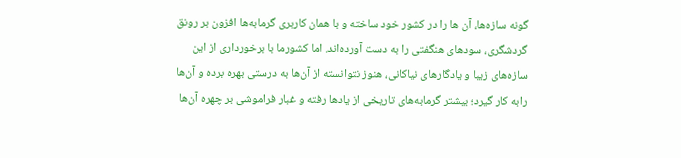گونه سازه‌ها، آن ها را در کشور خود ساخته و با همان کاربری گرمابه‌ها افزون بر رونق گردشگری، سودهای هنگفتی را به دست آورده‌اند. اما كشورما با برخورداری از این سازه‌های زیبا و یادگارهای نیاکانی، هنوز نتوانسته از آن‌ها به درستی بهره برده و آن‌ها رابه کار گیرد؛ بیشتر گرمابه‌های تاریخی از یادها رفته و غبار فراموشی بر چهره آن‌ها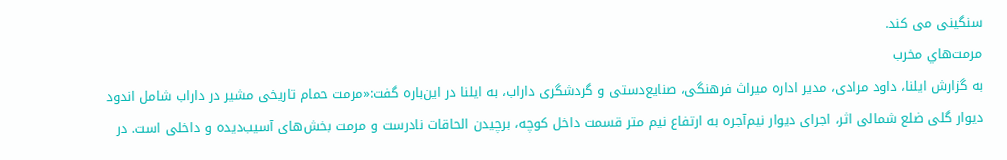سنگینی می کند.
مرمت‌هاي مخرب
به گزارش ایلنا، داود مرادی، مدیر اداره میراث فرهنگی، صنایع‌دستی و گردشگری داراب، به ايلنا در اين‌باره گفت:«مرمت حمام تاریخی مشیر در داراب شامل اندود دیوار گلی ضلع شمالی اثر، اجرای دیوار نیم‌آجره به ارتفاع نیم متر قسمت داخل کوچه، برچیدن الحاقات نادرست و مرمت بخش‌های آسیب‌دیده و داخلی است. در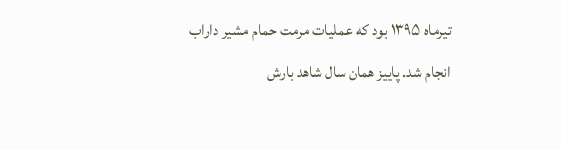تیرماه ۱۳۹۵ بود که عملیات مرمت حمام مشیر داراب انجام شد. پاییز همان سال شاهد بارش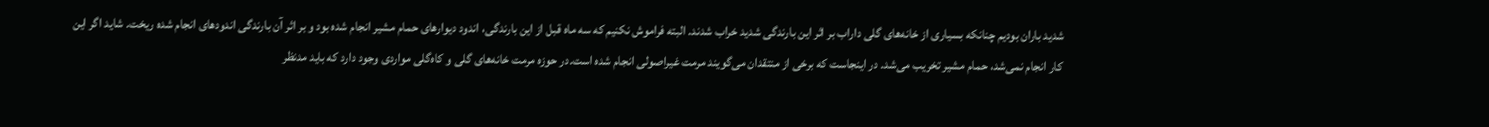شدید باران بودیم چنانکه بسیاری از خانه‌های گلی داراب بر اثر این بارندگی شدید خراب شدند. البته فراموش نکنیم که سه ماه قبل از این بارندگی، اندود دیوارهای حمام مشیر انجام شده بود و بر اثر آن بارندگی اندودهای انجام شده ریخت. شاید اگر این کار انجام نمی‌شد، حمام مشیر تخریب می‌شد. در اینجاست که برخی از منتقدان می‌گویند مرمت غیراصولی انجام شده است.در حوزه مرمت خانه‌های گلی و کاه‌گلی مواردی وجود دارد که باید مدنظر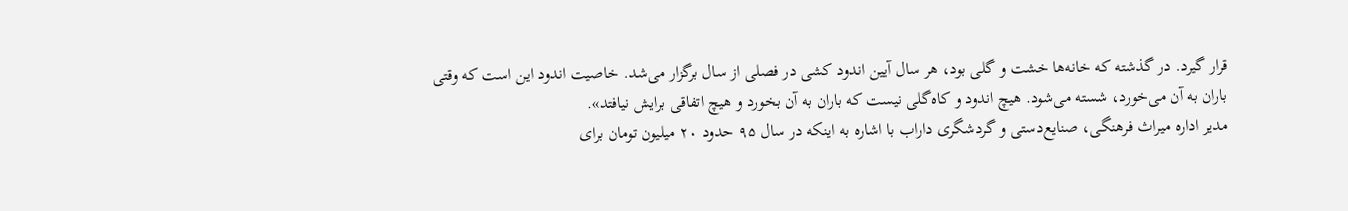قرار گیرد. در گذشته که خانه‌ها خشت و گلی بود، هر سال آیین اندود کشی در فصلی از سال برگزار می‌شد. خاصیت اندود این است که وقتی باران به آن می‌خورد، شسته می‌شود. هیچ اندود و کاه‌گلی نیست که باران به آن بخورد و هیچ اتفاقی برایش نیافتد».
مدیر اداره میراث فرهنگی، صنایع‌دستی و گردشگری داراب با اشاره به اینکه در سال ۹۵ حدود ۲۰ میلیون تومان برای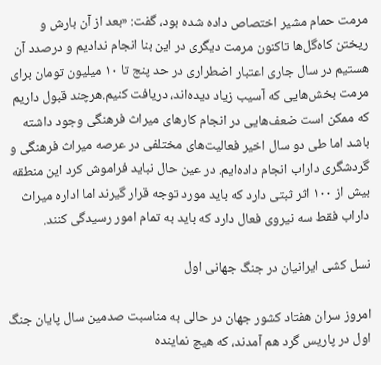مرمت حمام مشیر اختصاص داده شده بود، گفت: «بعد از آن بارش و ریختن کاه‌گل‌ها تاکنون مرمت دیگری در این بنا انجام ندادیم و درصدد آن هستیم در سال جاری اعتبار اضطراری در حد پنج تا ۱۰ میلیون تومان برای مرمت بخش‌هایی که آسیب زیاد دیده‌اند، دریافت کنیم.هرچند قبول داریم که ممکن است ضعف‌هایی در انجام کارهای میراث فرهنگی وجود داشته باشد اما طی دو سال اخیر فعالیت‌های مختلفی در عرصه میراث فرهنگی و گردشگری داراب انجام داده‌ایم. در عین حال نباید فراموش کرد این منطقه بیش از ۱۰۰ اثر ثبتی دارد که باید مورد توجه قرار گیرند اما اداره میراث داراب فقط سه نیروی فعال دارد که باید به تمام امور رسیدگی کنند.

نسل کشی ایرانیان در جنگ جهانی اول

امروز سران هفتاد کشور جهان در حالی به مناسبت صدمین سال پایان جنگ اول در پاریس گرد هم آمدند، که هیچ نماینده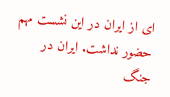ای از ایران در این نشست مهم حضور نداشت. ایران در جنگ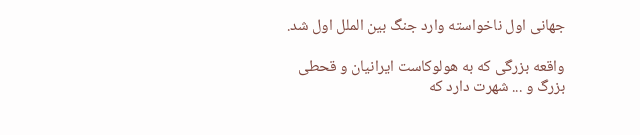جهانی اول ناخواسته وارد جنگ بین الملل اول شد.

واقعه بزرگی که به هولوکاست ایرانیان و قحطی بزرگ و ... شهرت دارد که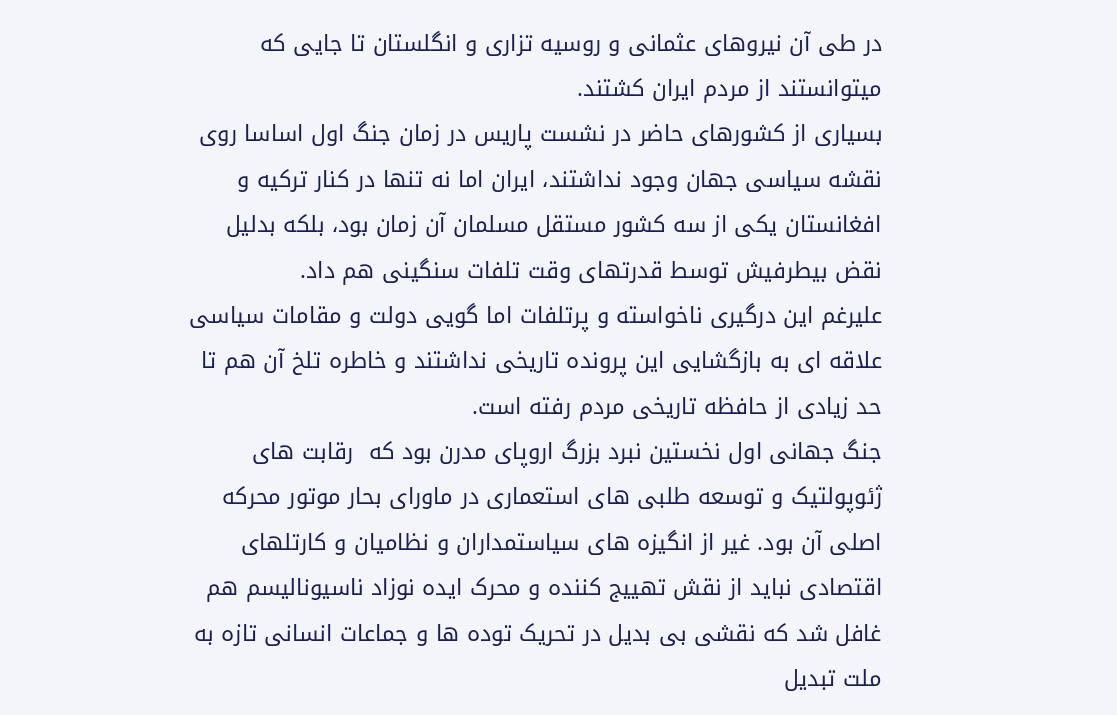در طی آن نیروهای عثمانی و روسیه تزاری و انگلستان تا جایی که میتوانستند از مردم ایران کشتند.
بسیاری از کشورهای حاضر در نشست پاریس در زمان جنگ اول اساسا روی نقشه سیاسی جهان وجود نداشتند، ایران اما نه تنها در کنار ترکیه و افغانستان یکی از سه کشور مستقل مسلمان آن زمان بود، بلکه بدلیل نقض بیطرفیش توسط قدرتهای وقت تلفات سنگینی هم داد.
علیرغم این درگیری ناخواسته و پرتلفات اما گویی دولت و مقامات سیاسی علاقه ای به بازگشایی این پرونده تاریخی نداشتند و خاطره تلخ آن هم تا حد زیادی از حافظه تاریخی مردم رفته است.
جنگ جهانی اول نخستین نبرد بزرگ اروپای مدرن بود که  رقابت های ژئوپولتیک و توسعه طلبی های استعماری در ماورای بحار موتور محرکه اصلی آن بود. غیر از انگیزه های سیاستمداران و نظامیان و کارتلهای اقتصادی نباید از نقش تهییج کننده و محرک ایده نوزاد ناسیونالیسم هم غافل شد که نقشی بی بدیل در تحریک توده ها و جماعات انسانی تازه به ملت تبدیل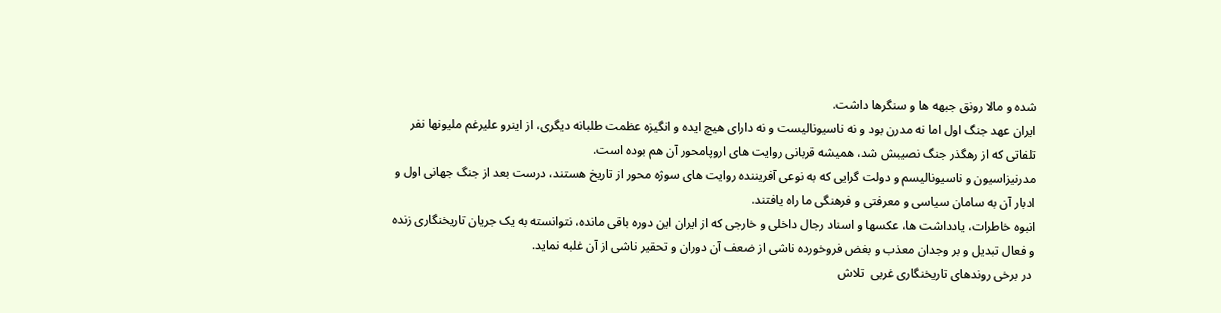شده و مالا رونق جبهه ها و سنگرها داشت.
ایران عهد جنگ اول اما نه مدرن بود و نه ناسیونالیست و نه دارای هیچ ایده و انگیزه عظمت طلبانه دیگری، از اینرو علیرغم ملیونها نفر تلفاتی که از رهگذر جنگ نصیبش شد، همیشه قربانی روایت های اروپامحور آن هم بوده است.
مدرنیزاسیون و ناسیونالیسم و دولت گرایی که به نوعی آفریننده روایت های سوژه محور از تاریخ هستند، درست بعد از جنگ جهانی اول و ادبار آن به سامان سیاسی و معرفتی و فرهنگی ما راه یافتند.
انبوه خاطرات، یادداشت ها، عکسها و اسناد رجال داخلی و خارجی که از ایران این دوره باقی مانده، نتوانسته به یک جریان تاریخنگاری زنده و فعال تبدیل و بر وجدان معذب و بغض فروخورده ناشی از ضعف آن دوران و تحقیر ناشی از آن غلبه نماید.
 در برخی روندهای تاریخنگاری غربی  تلاش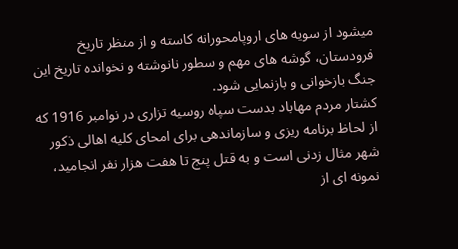میشود از سویه های اروپامحورانه کاسته و از منظر تاریخ فرودستان، گوشه های مهم و سطور نانوشته و نخوانده تاریخ این جنگ بازخوانی و بازنمایی شود.
کشتار مردم مهاباد بدست سپاه روسیه تزاری در نوامبر 1916 که از لحاظ برنامه ریزی و سازماندهی برای امحای کلیه اهالی ذکور شهر مثال زدنی است و به قتل پنج تا هفت هزار نفر انجامید، نمونه ای از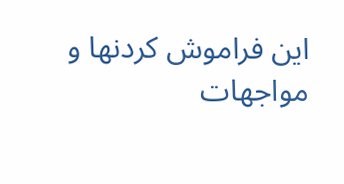این فراموش کردنها و مواجهات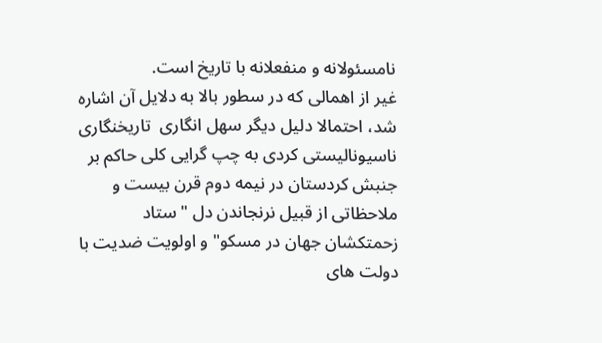نامسئولانه و منفعلانه با تاریخ است.
غیر از اهمالی که در سطور بالا به دلایل آن اشاره شد، احتمالا دلیل دیگر سهل انگاری  تاریخنگاری ناسیونالیستی کردی به چپ گرایی کلی حاکم بر جنبش کردستان در نیمه دوم قرن بیست و ملاحظاتی از قبیل نرنجاندن دل "ستاد زحمتکشان جهان در مسکو" و اولویت ضدیت با دولت های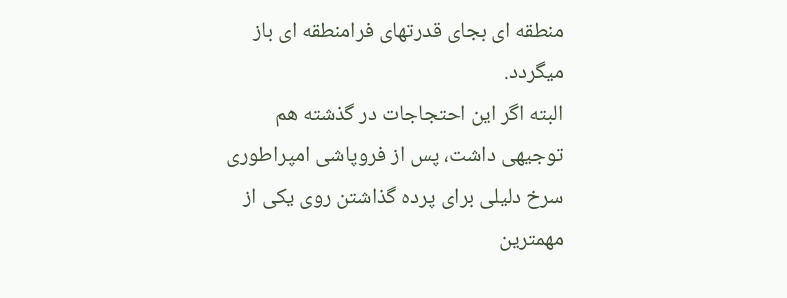منطقه ای بجای قدرتهای فرامنطقه ای باز میگردد.
البته اگر این احتجاجات در گذشته هم توجیهی داشت، پس از فروپاشی امپراطوری سرخ دلیلی برای پرده گذاشتن روی یکی از مهمترین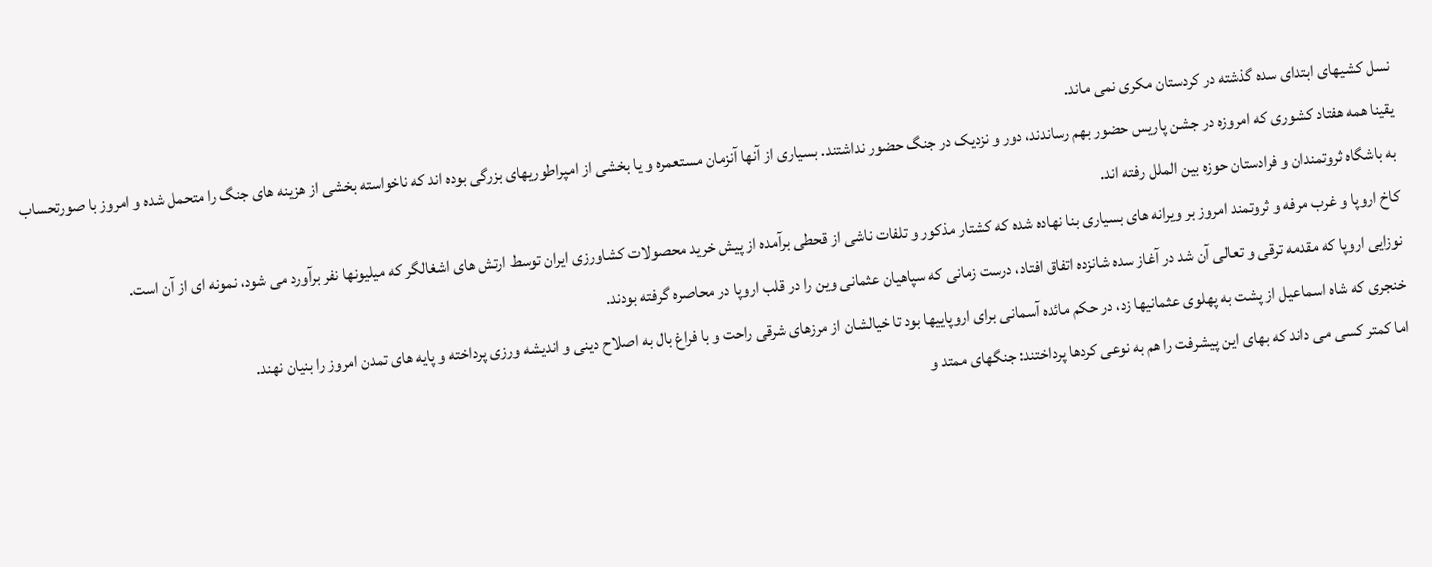نسل کشیهای ابتدای سده گذشته در کردستان مکری نمی ماند.
یقینا همه هفتاد کشوری که امروزه در جشن پاریس حضور بهم رساندند، دور و نزدیک در جنگ حضور نداشتند. بسیاری از آنها آنزمان مستعمره و یا بخشی از امپراطوریهای بزرگی بوده اند که ناخواسته بخشی از هزینه های جنگ را متحمل شده و امروز با صورتحساب به باشگاه ثروتمندان و فرادستان حوزه بین الملل رفته اند.
کاخ اروپا و غرب مرفه و ثروتمند امروز بر ویرانه های بسیاری بنا نهاده شده که کشتار مذکور و تلفات ناشی از قحطی برآمده از پیش خرید محصولات کشاورزی ایران توسط ارتش های اشغالگر که میلیونها نفر برآورد می شود، نمونه ای از آن است.
نوزایی اروپا که مقدمه ترقی و تعالی آن شد در آغاز سده شانزده اتفاق افتاد، درست زمانی که سپاهیان عثمانی وین را در قلب اروپا در محاصره گرفته بودند.
خنجری که شاه اسماعیل از پشت به پهلوی عثمانیها زد، در حکم مائده آسمانی برای اروپاییها بود تا خیالشان از مرزهای شرقی راحت و با فراغ بال به اصلاح دینی و اندیشه ورزی پرداخته و پایه های تمدن امروز را بنیان نهند.
اما کمتر کسی می داند که بهای این پیشرفت را هم به نوعی کردها پرداختند: جنگهای ممتد و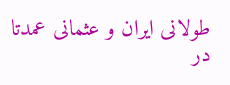طولانی ایران و عثمانی عمدتا در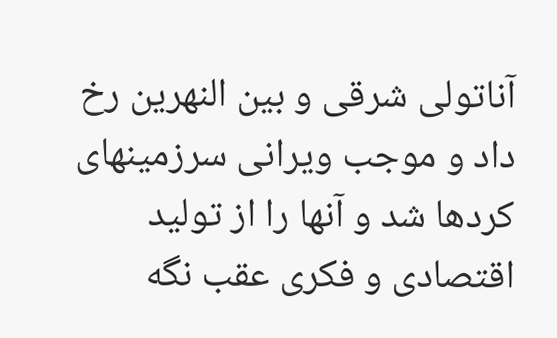آناتولی شرقی و بین النهرین رخ داد و موجب ویرانی سرزمینهای کردها شد و آنها را از تولید اقتصادی و فکری عقب نگه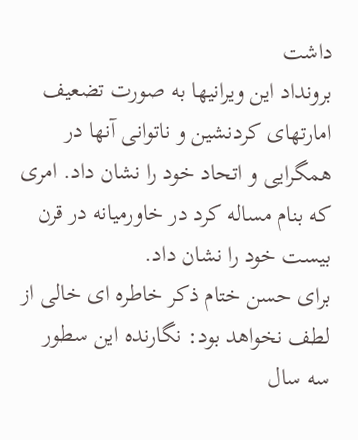داشت
برونداد این ویرانیها به صورت تضعیف امارتهای کردنشین و ناتوانی آنها در همگرایی و اتحاد خود را نشان داد. امری که بنام مساله کرد در خاورمیانه در قرن بیست خود را نشان داد.
برای حسن ختام ذکر خاطره ای خالی از لطف نخواهد بود: نگارنده این سطور سه سال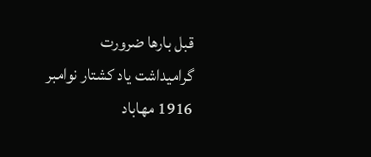قبل بارها ضرورت گرامیداشت یاد کشتار نوامبر 1916 مهاباد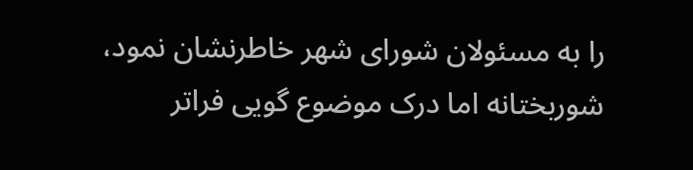را به مسئولان شورای شهر خاطرنشان نمود، شوربختانه اما درک موضوع گویی فراتر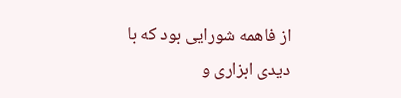از فاهمه شورایی بود که با دیدی ابزاری و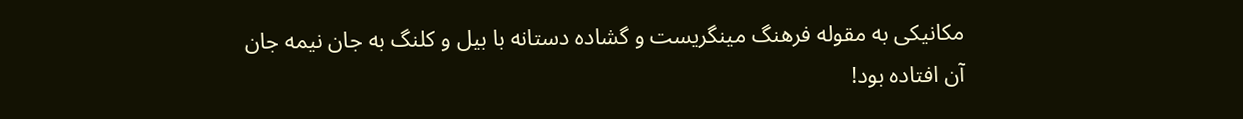مکانیکی به مقوله فرهنگ مینگریست و گشاده دستانه با بیل و کلنگ به جان نیمه جان آن افتاده بود!